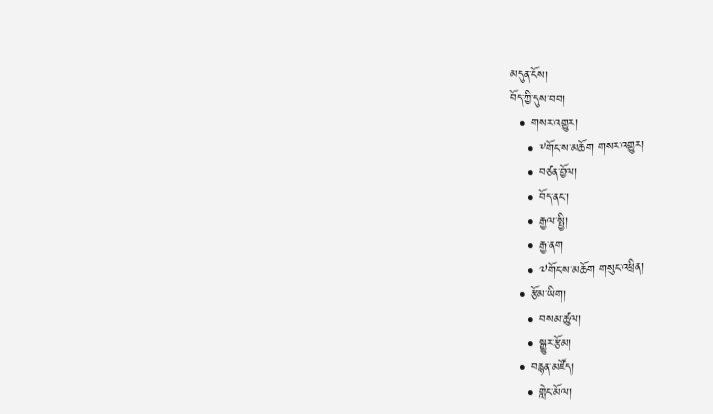མདུན་ངོས།
བོད་ཀྱི་དུས་བབ།
  • གསར་འགྱུར།
    • ༸གོང་ས་མཆོག གསར་འགྱུར།
    • བཙན་བྱོལ།
    • བོད་ནང་།
    • རྒྱལ་སྤྱི།
    • རྒྱ་ནག
    • ༧གོང་ས་མཆོག གསུང་འཕྲིན།
  • རྩོམ་ཡིག།
    • བསམ་ཚུལ།
    • སྒྱུར་རྩོམ།
  • བརྙན་མཛོད།
    • གླེང་མོལ།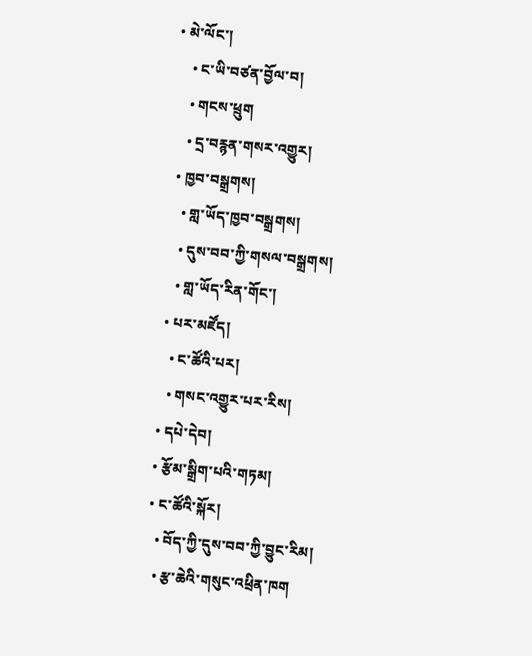• མེ་ལོང་།
    • ང་ཡི་བཙན་བྱོལ་བ།
    • གངས་ཕྲུག
    • དྲ་བརྙན་གསར་འགྱུར།
  • ཁྱབ་བསྒྲགས།
    • གླ་ཡོད་ཁྱབ་བསྒྲགས།
    • དུས་བབ་ཀྱི་གསལ་བསྒྲགས།
    • གླ་ཡོད་རིན་གོང་།
  • པར་མཛོད།
    • ང་ཚོའི་པར།
    • གསང་འགྱུར་པར་རིས།
  • དཔེ་དེབ།
  • རྩོམ་སྒྲིག་པའི་གཏམ།
  • ང་ཚོའི་སྐོར།
    • བོད་ཀྱི་དུས་བབ་ཀྱི་བྱུང་རིམ།
    • རྩ་ཆེའི་གསུང་འཕྲིན་ཁག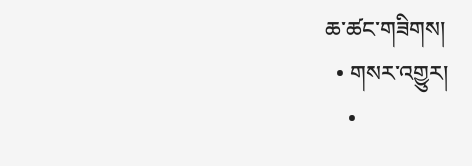ཆ་ཚང་གཟིགས།
  • གསར་འགྱུར།
    •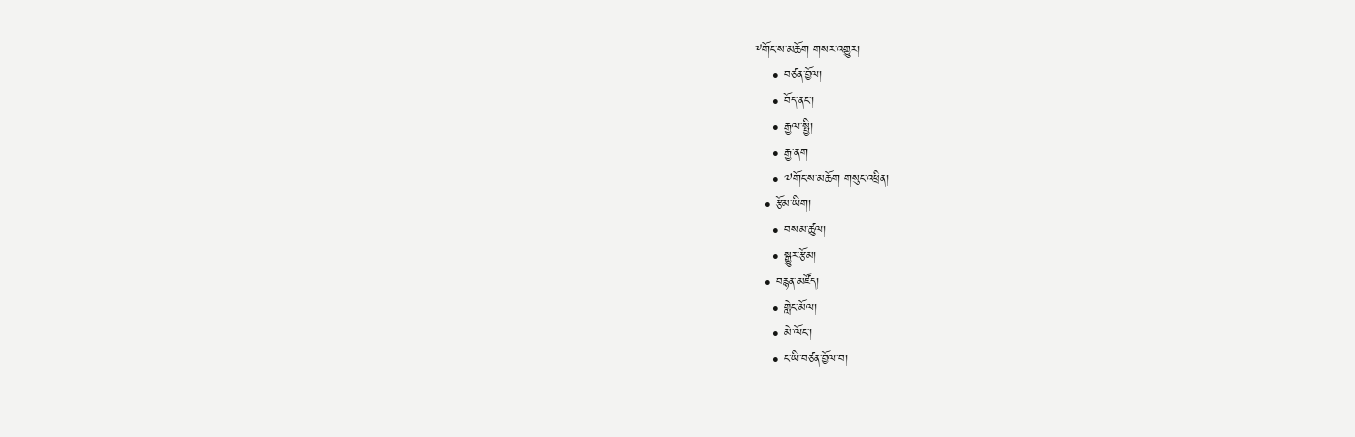༸གོང་ས་མཆོག གསར་འགྱུར།
    • བཙན་བྱོལ།
    • བོད་ནང་།
    • རྒྱལ་སྤྱི།
    • རྒྱ་ནག
    • ༧གོང་ས་མཆོག གསུང་འཕྲིན།
  • རྩོམ་ཡིག།
    • བསམ་ཚུལ།
    • སྒྱུར་རྩོམ།
  • བརྙན་མཛོད།
    • གླེང་མོལ།
    • མེ་ལོང་།
    • ང་ཡི་བཙན་བྱོལ་བ།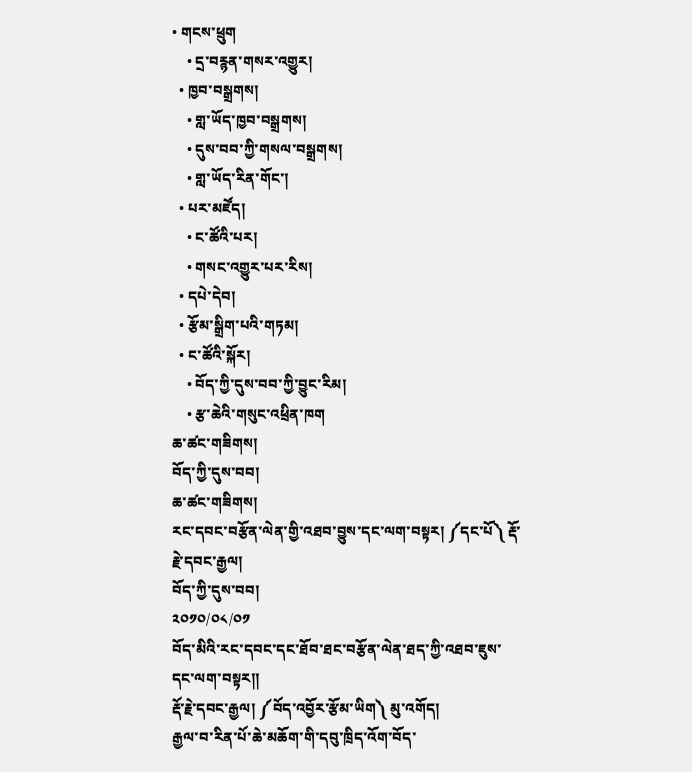• གངས་ཕྲུག
    • དྲ་བརྙན་གསར་འགྱུར།
  • ཁྱབ་བསྒྲགས།
    • གླ་ཡོད་ཁྱབ་བསྒྲགས།
    • དུས་བབ་ཀྱི་གསལ་བསྒྲགས།
    • གླ་ཡོད་རིན་གོང་།
  • པར་མཛོད།
    • ང་ཚོའི་པར།
    • གསང་འགྱུར་པར་རིས།
  • དཔེ་དེབ།
  • རྩོམ་སྒྲིག་པའི་གཏམ།
  • ང་ཚོའི་སྐོར།
    • བོད་ཀྱི་དུས་བབ་ཀྱི་བྱུང་རིམ།
    • རྩ་ཆེའི་གསུང་འཕྲིན་ཁག
ཆ་ཚང་གཟིགས།
བོད་ཀྱི་དུས་བབ།
ཆ་ཚང་གཟིགས།
རང་དབང་བརྩོན་ལེན་གྱི་འཐབ་བྱུས་དང་ལག་བསྟར། ༼དང་པོ༽ རྡོ་རྗེ་དབང་རྒྱལ།
བོད་ཀྱི་དུས་བབ།
༢༠༡༠/༠༨/༠༡
བོད་མིའི་རང་དབང་དང་ཐོབ་ཐང་བརྩོན་ལེན་ཐད་ཀྱི་འཐབ་ཇུས་དང་ལག་བསྟར།།
རྡོ་རྗེ་དབང་རྒྱལ། ༼བོད་འབྱོར་རྩོམ་ཡིག༽ མུ་འགོད།
རྒྱལ་བ་རིན་པོ་ཆེ་མཆོག་གི་དབུ་ཁྲིད་འོག་བོད་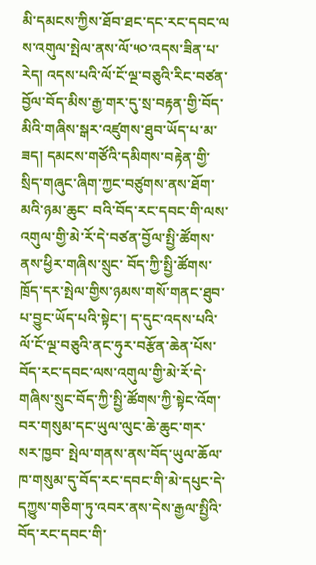མི་དམངས་ཀྱིས་ཐོབ་ཐང་དང་རང་དབང་ལ ས་འགུལ་སྤེལ་ནས་ལོ་༥༠་འདས་ཟིན་པ་རེད། འདས་པའི་ལོ་ངོ་ལྔ་བཅུའི་རིང་བཙན་ བྱོལ་བོད་མིས་རྒྱ་གར་དུ་སྲ་བརྟན་གྱི་བོད་མིའི་གཞིས་སྒར་འཛུགས་ཐུབ་ཡོད་པ་མ་ཟད། དམངས་གཙོའི་དམིགས་བརྟེན་གྱི་སྲིད་གཞུང་ཞིག་ཀྱང་བཙུགས་ནས་ཐོག་མའི་ཉམ་ཆུང་ བའི་བོད་རང་དབང་གི་ལས་འགུལ་གྱི་མེ་རོ་དེ་བཙན་བྱོལ་སྤྱི་ཚོགས་ནས་ཕྱིར་གཞིས་སྲུང་ བོད་ཀྱི་སྤྱི་ཚོགས་ཁྲོད་དར་སྤེལ་གྱིས་ཉམས་གསོ་གནང་ཐུབ་པ་བྱུང་ཡོད་པའི་སྟེང་། ད་དུང་འདས་པའི་ལོ་ངོ་ལྔ་བཅུའི་ནང་ཧུར་བརྩོན་ཆེན་པོས་བོད་རང་དབང་ལས་འགུལ་གྱི་མེ་རོ་དེ་ གཞིས་སྲུང་བོད་ཀྱི་སྤྱི་ཚོགས་ཀྱི་སྟེང་འོག་བར་གསུམ་དང་ཡུལ་ལུང་ཆེ་ཆུང་གར་སར་ཁྱབ་ སྤེལ་གནས་ནས་བོད་ཡུལ་ཆོལ་ཁ་གསུམ་དུ་བོད་རང་དབང་གི་མེ་དཔུང་དེ་དཀྱུས་གཅིག་ཏུ་འབར་ནས་དེས་རྒྱལ་སྤྱིའི་བོད་རང་དབང་གི་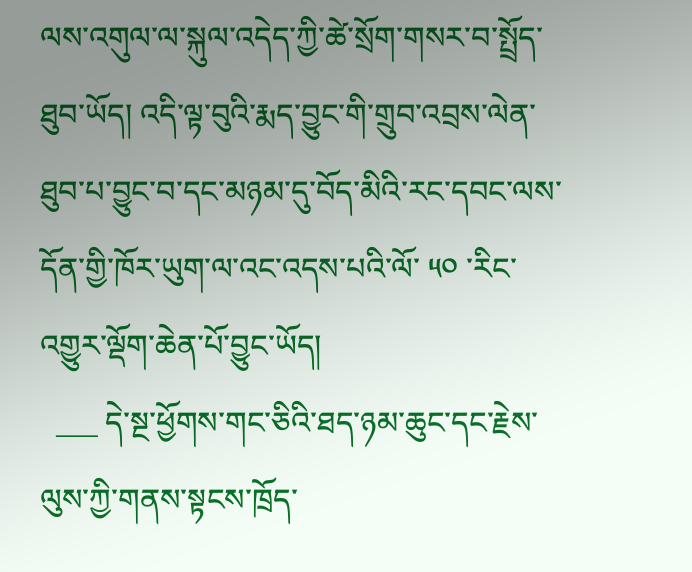ལས་འགུལ་ལ་སྐུལ་འདེད་ཀྱི་ཚེ་སྲོག་གསར་བ་སྤྲོད་ཐུབ་ཡོད། འདི་ལྟ་བུའི་རྨད་བྱུང་གི་གྲུབ་འབྲས་ལེན་ཐུབ་པ་བྱུང་བ་དང་མཉམ་དུ་བོད་མིའི་རང་དབང་ལས་དོན་གྱི་ཁོར་ཡུག་ལ་འང་འདས་པའི་ལོ་ ༥༠ ་རིང་འགྱུར་ལྡོག་ཆེན་པོ་བྱུང་ཡོད།
  ___ དེ་སྔ་ཕྱོགས་གང་ཅིའི་ཐད་ཉམ་ཆུང་དང་རྗེས་ལུས་ཀྱི་གནས་སྟངས་ཁྲོད་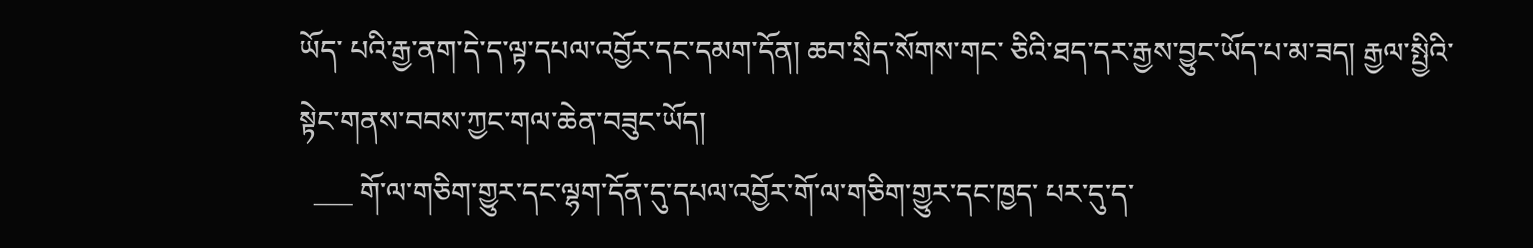ཡོད་ པའི་རྒྱ་ནག་དེ་ད་ལྟ་དཔལ་འབྱོར་དང་དམག་དོན། ཆབ་སྲིད་སོགས་གང་ ཅིའི་ཐད་དར་རྒྱས་བྱུང་ཡོད་པ་མ་ཟད། རྒྱལ་སྤྱིའི་སྟེང་གནས་བབས་ཀྱང་གལ་ཆེན་བཟུང་ཡོད།
  ___ གོ་ལ་གཅིག་གྱུར་དང་ལྷག་དོན་དུ་དཔལ་འབྱོར་གོ་ལ་གཅིག་གྱུར་དང་ཁྱད་ པར་དུ་ད་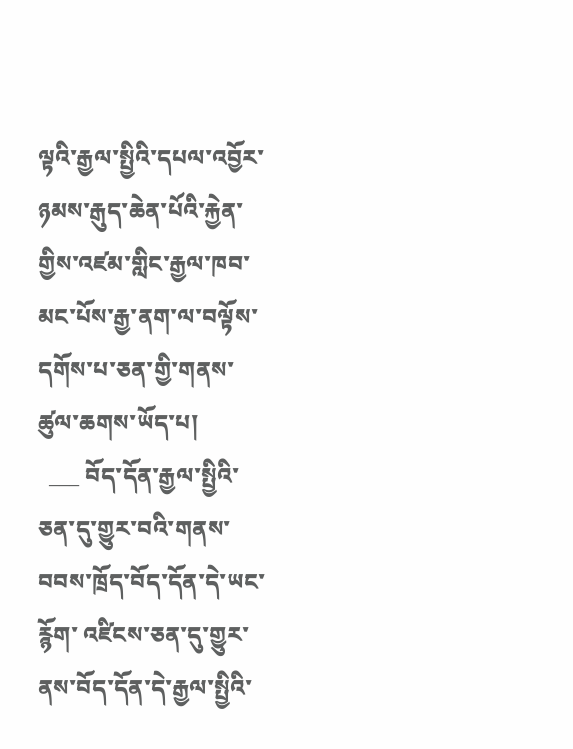ལྟའི་རྒྱལ་སྤྱིའི་དཔལ་འབྱོར་ཉམས་རྒུད་ཆེན་པོའི་རྐྱེན་གྱིས་འཛམ་གླིང་རྒྱལ་ཁབ་མང་པོས་རྒྱ་ནག་ལ་བལྟོས་དགོས་པ་ཅན་གྱི་གནས་ཚུལ་ཆགས་ཡོད་པ།
  ___ བོད་དོན་རྒྱལ་སྤྱིའི་ཅན་དུ་གྱུར་བའི་གནས་བབས་ཁྲོད་བོད་དོན་དེ་ཡང་རྙོག་ འཛིངས་ཅན་དུ་གྱུར་ནས་བོད་དོན་དེ་རྒྱལ་སྤྱིའི་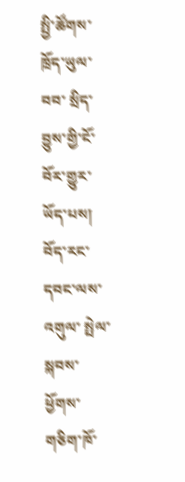སྤྱི་ཚོགས་ཁྲོད་ཡུལ་བབ་ སྲིད་བྱུས་གྱི་ངོ་བོར་གྱུར་ཡོད་པས།  བོད་རང་དབང་ལས་འགུལ་ སྤེལ་ སྐབས་ ཕྱོགས་གཅིག་ཁོ་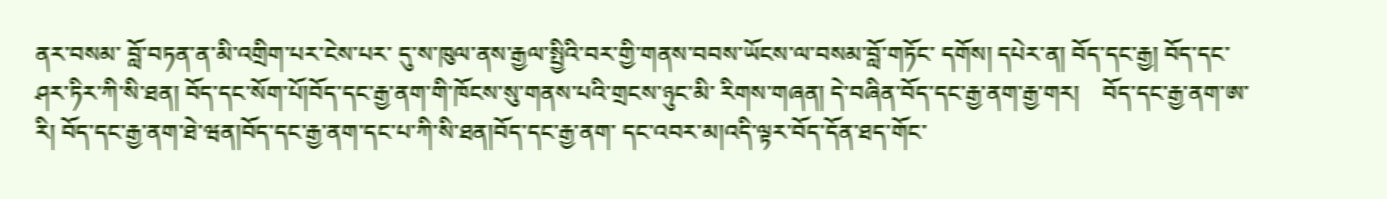ནར་བསམ་ བློ་བཏན་ན་མི་འགྲིག་པར་ངེས་པར་ དུ་ས་ཁུལ་ནས་རྒྱལ་སྤྱིའི་བར་གྱི་གནས་བབས་ཡོངས་ལ་བསམ་བློ་གཏོང་ དགོས། དཔེར་ན། བོད་དང་རྒྱ། བོད་དང་ཤར་ཏིར་ཀི་སི་ཐན། བོད་དང་སོག་པོ།བོད་དང་རྒྱ་ནག་གི་ཁོངས་སུ་གནས་པའི་གྲངས་ཉུང་མི་ རིགས་གཞན། དེ་བཞིན་བོད་དང་རྒྱ་ནག་རྒྱ་གར།    བོད་དང་རྒྱ་ནག་ཨ་རི། བོད་དང་རྒྱ་ནག་ཐེ་ཝན།བོད་དང་རྒྱ་ནག་དང་པ་ཀི་སི་ཐན།བོད་དང་རྒྱ་ནག་ དང་འབར་མ།འདི་ལྟར་བོད་དོན་ཐད་གོང་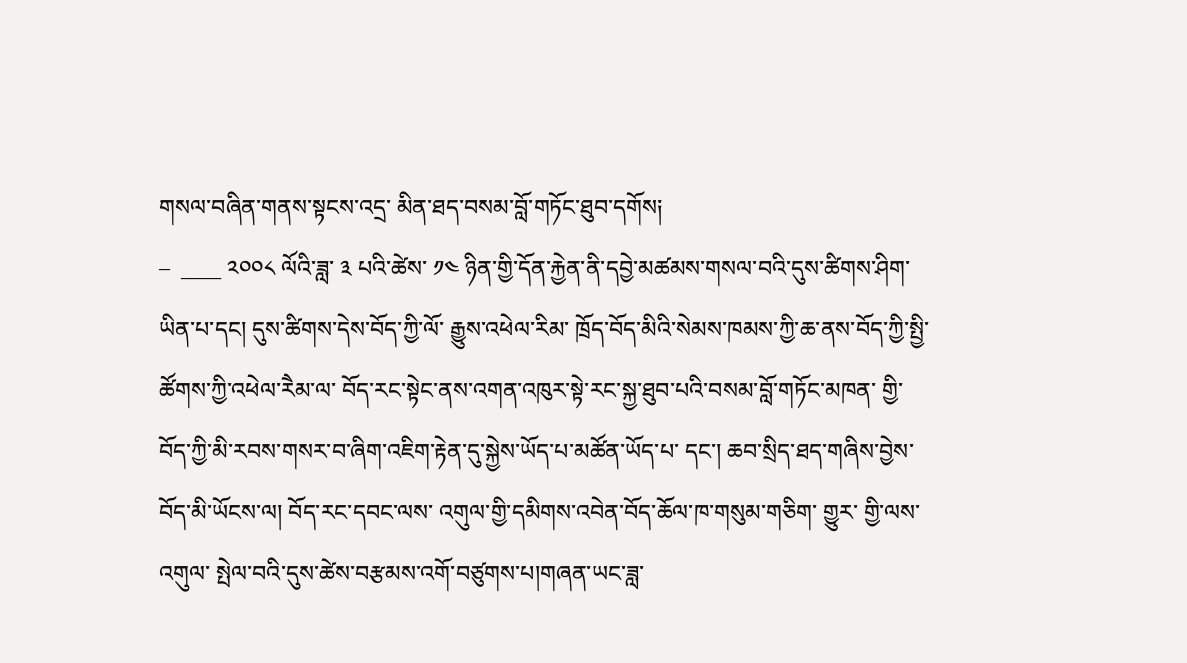གསལ་བཞིན་གནས་སྟངས་འདྲ་ མིན་ཐད་བསམ་བློ་གཏོང་ཐུབ་དགོས༏
–  ____ ༢༠༠༨ ལོའི་ཟླ་ ༣ པའི་ཚེས་ ༡༤ ཉིན་གྱི་དོན་རྐྱེན་ནི་དབྱེ་མཚམས་གསལ་བའི་དུས་ཚིགས་ཤིག་ཡིན་པ་དང། དུས་ཚིགས་དེས་བོད་ཀྱི་ལོ་ རྒྱུས་འཕེལ་རིམ་ ཁྲོད་བོད་མིའི་སེམས་ཁམས་ཀྱི་ཆ་ནས་བོད་ཀྱི་སྤྱི་ཚོགས་ཀྱི་འཕེལ་རཻམ་ལ་ བོད་རང་སྟེང་ནས་འགན་འཁུར་སྟེ་རང་སྐྱ་ཐུབ་པའི་བསམ་བློ་གཏོང་མཁན་ གྱི་བོད་ཀྱི་མི་རབས་གསར་བ་ཞིག་འཇིག་རྟེན་དུ་སྐྱེས་ཡོད་པ་མཚོན་ཡོད་པ་ དང་། ཆབ་སྲིད་ཐད་གཞིས་བྱེས་བོད་མི་ཡོངས་ལ། བོད་རང་དབང་ལས་ འགུལ་གྱི་དམིགས་འབེན་བོད་ཆོལ་ཁ་གསུམ་གཅིག་ གྱུར་ གྱི་ལས་འགུལ་ སྤེལ་བའི་དུས་ཚེས་བརྩམས་འགོ་བཙུགས་པ།གཞན་ཡང་ཟླ་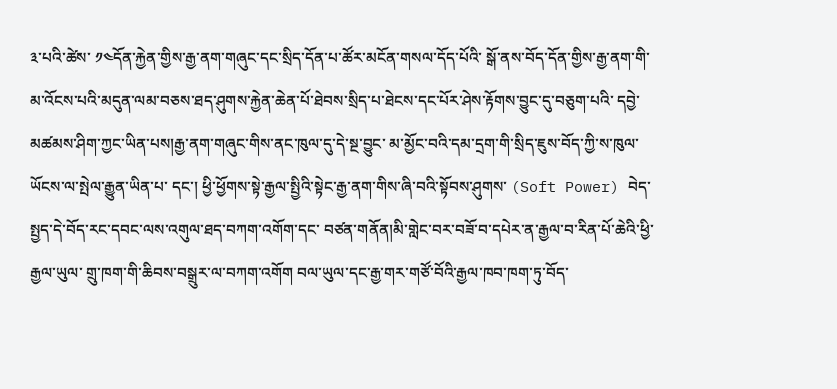༣་པའི་ཚེས་ ༡༤དོན་རྐྱེན་གྱིས་རྒྱ་ནག་གཞུང་དང་སྲིད་དོན་པ་ཚོར་མངོན་གསལ་དོད་པོའི་ སྒོ་ནས་བོད་དོན་གྱིས་རྒྱ་ནག་གི་མ་འོངས་པའི་མདུན་ལམ་བཅས་ཐད་ཤུགས་རྐྱེན་ཆེན་པོ་ཐེབས་སྲིད་པ་ཐེངས་དང་པོར་ཤེས་རྟོགས་བྱུང་དུ་བཅུག་པའི་ དབྱེ་མཚམས་ཤིག་ཀྱང་ཡིན་པས།རྒྱ་ནག་གཞུང་གིས་ནང་ཁུལ་དུ་དེ་སྔ་བྱུང་ མ་མྱོང་བའི་དམ་དྲག་གི་སྲིད་ཇུས་བོད་ཀྱི་ས་ཁུལ་ཡོངས་ལ་སྤེལ་རྒྱུན་ཡིན་པ་ དང་། ཕྱི་ཕྱོགས་སྟེ་རྒྱལ་སྤྱིའི་སྟེང་རྒྱ་ནག་གིས་ཞི་བའི་སྟོབས་ཤུགས་ (Soft Power) བེད་སྤྱད་དེ་བོད་རང་དབང་ལས་འགུལ་ཐད་བཀག་འགོག་དང་ བཙན་གནོན།མི་གླེང་བར་བཟོ་བ་དཔེར་ན་རྒྱལ་བ་རིན་པོ་ཆེའི་ཕྱི་རྒྱལ་ཡུལ་ གྲུ་ཁག་གི་ཆིབས་བསྒྲུར་ལ་བཀག་འགོག བལ་ཡུལ་དང་རྒྱ་གར་གཙོ་བོའི་རྒྱལ་ཁབ་ཁག་ཏུ་བོད་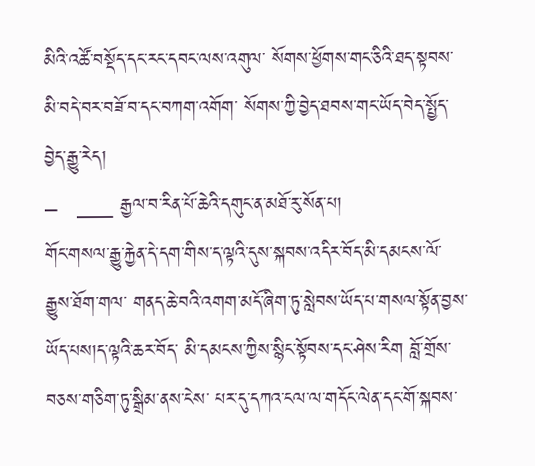མིའི་འཚོ་བསྡོད་དང་རང་དབང་ལས་འགུལ་ སོགས་ཕྱོགས་གང་ཅིའི་ཐད་སྟབས་མི་བདེ་བར་བཟོ་བ་དང་བཀག་འགོག་ སོགས་ཀྱི་བྱེད་ཐབས་གང་ཡོད་བེད་སྤྱོད་བྱེད་རྒྱུ་རེད།
–   ___ རྒྱལ་བ་རིན་པོ་ཆེའི་དགུང་ན་མཐོ་རུ་སོན་པ།
གོང་གསལ་རྒྱུ་རྐྱེན་དེ་དག་གིས་ད་ལྟའི་དུས་སྐབས་འདིར་བོད་མི་དམངས་ལོ་རྒྱུས་ཐོག་གལ་ གནད་ཆེ་བའི་འགག་མདོ་ཞིག་ཏུ་སླེབས་ཡོད་པ་གསལ་སྟོན་བྱས་ཡོད་པས།ད་ལྟའི་ཆར་བོད་ མི་དམངས་ཀྱིས་སྙིང་སྟོབས་དང་ཤེས་རིག བློ་གྲོས་བཅས་གཅིག་ཏུ་སྒྲིམ་ནས་ངེས་ པར་དུ་དཀའ་ངལ་ལ་གདོང་ལེན་དང་གོ་སྐབས་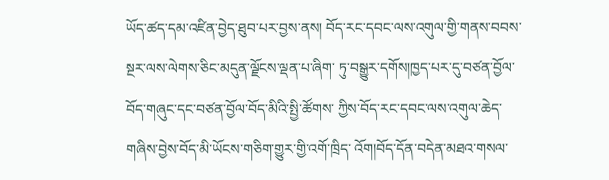ཡོད་ཚད་དམ་འཛིན་བྱེད་ཐུབ་པར་བྱས་ནས། བོད་རང་དབང་ལས་འགུལ་གྱི་གནས་བབས་སྔར་ལས་ལེགས་ཅིང་མདུན་ལྗོངས་ལྡན་པ་ཞིག་ ཏུ་བསྒྱུར་དགོས།ཁྱད་པར་དུ་བཙན་བྱོལ་བོད་གཞུང་དང་བཙན་བྱོལ་བོད་མིའི་སྤྱི་ཚོགས་ ཀྱིས་བོད་རང་དབང་ལས་འགུལ་ཆེད་གཞིས་བྱེས་བོད་མི་ཡོངས་གཅིག་གྱུར་གྱི་འགོ་ཁྲིད་ འོག།བོད་དོན་བདེན་མཐའ་གསལ་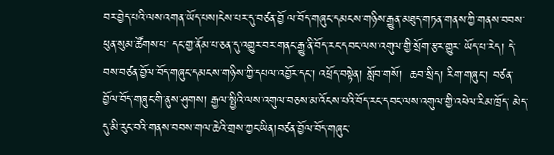བར་བྱེད་པའི་ལས་འགན་ཡོད་པས།ངེས་པར་དུ་བཙན་བྱོ ལ་བོད་གཞུང་དམངས་གཉིས་རྒྱུན་མཐུད་གཏན་གནས་ཀྱི་གནས་བབས་ཕུན་སུམ་ཚོགས་པ་ དང་གྱ་ནོམ་པ་ཅན་དུ་འགྱུར་བར་གནང་རྒྱུ་ནི་བོད་རང་དབང་ལས་འགུལ་གྱི་སྲོག་རྩར་གྱུར་ ཡོད་པ་རེད། དེ་བས་བཙན་བྱོལ་བོད་གཞུང་དམངས་གཉིས་ཀྱི་དཔལ་འབྱོར་དང་། འཕྲོད་བསྟེན། སློབ་གསོ།  ཆབ་སྲིད། རིག་གཞུང་། བཙན་བྱོལ་བོད་གཞུང་གི་ནུས་ཤུགས། རྒྱལ་སྤྱིའི་ལས་འགུལ་བཅས་མ་འོངས་པའི་བོད་རང་དབང་ལས་འགུལ་གྱི་འཕེལ་རིམ་ཁྲོད་ མེད་དུ་མི་རུང་བའི་གནས་བབས་གལ་ཆེའི་གྲས་ཀྱང་ཡིན།བཙན་བྱོལ་བོད་གཞུང་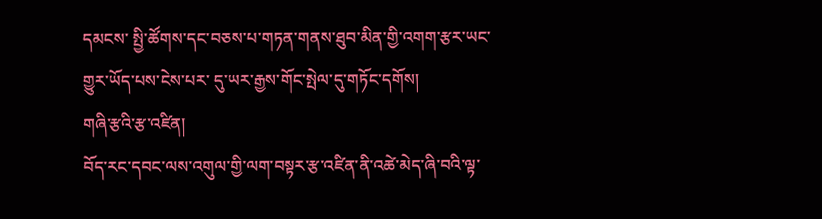དམངས་ སྤྱི་ཚོགས་དང་བཅས་པ་གཏན་གནས་ཐུབ་མིན་གྱི་འགག་རྩར་ཡང་གྱུར་ཡོད་པས་ངེས་པར་ དུ་ཡར་རྒྱས་གོང་སྤེལ་དུ་གཏོང་དགོས།
གཞི་རྩའི་རྩ་འཛིན།
བོད་རང་དབང་ལས་འགུལ་གྱི་ལག་བསྟར་རྩ་འཛིན་ནི་འཚེ་མེད་ཞི་བའི་ལྟ་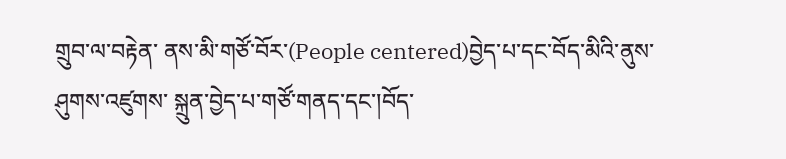གྲུབ་ལ་བརྟེན་ ནས་མི་གཙོ་བོར་(People centered)བྱེད་པ་དང་བོད་མིའི་ནུས་ཤུགས་འཛུགས་ སྐྲུན་བྱེད་པ་གཙོ་གནད་དང་།བོད་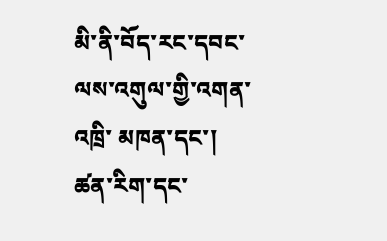མི་ནི་བོད་རང་དབང་ལས་འགུལ་གྱི་འགན་འཁྲི་ མཁན་དང་། ཚན་རིག་དང་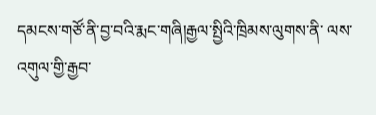དམངས་གཙོ་ནི་བྱ་བའི་རྨང་གཞི།རྒྱལ་སྤྱིའི་ཁྲིམས་ལུགས་ནི་ ལས་འགུལ་གྱི་རྒྱབ་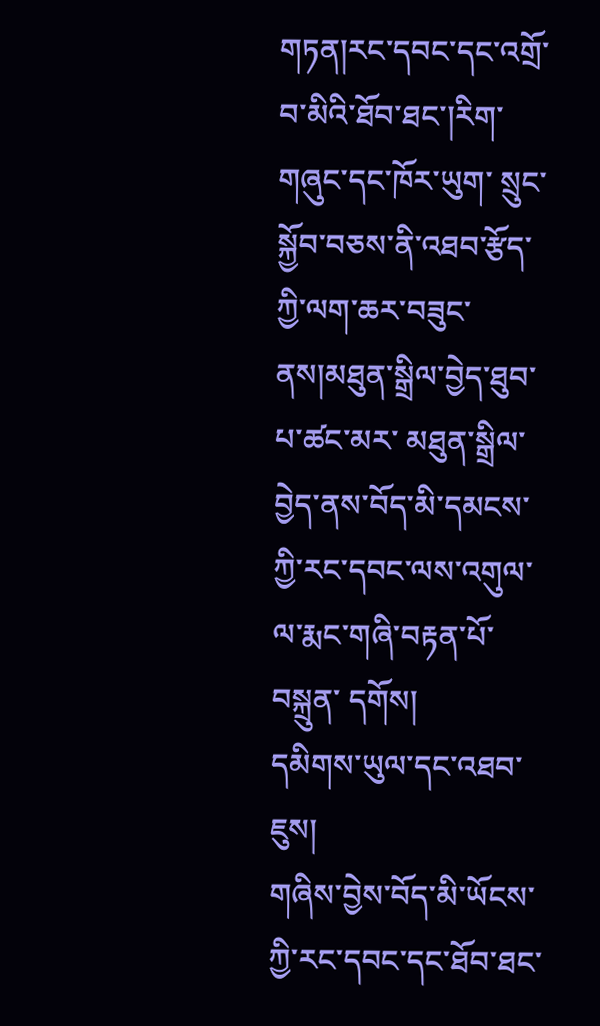གཏན།རང་དབང་དང་འགྲོ་བ་མིའི་ཐོབ་ཐང་།རིག་གཞུང་དང་ཁོར་ཡུག་ སྲུང་སྐྱོབ་བཅས་ནི་འཐབ་རྩོད་ཀྱི་ལག་ཆར་བཟུང་ནས།མཐུན་སྒྲིལ་བྱེད་ཐུབ་པ་ཚང་མར་ མཐུན་སྒྲིལ་བྱེད་ནས་བོད་མི་དམངས་ཀྱི་རང་དབང་ལས་འགུལ་ལ་རྨང་གཞི་བརྟན་པོ་བསྐྲུན་ དགོས།
དམིགས་ཡུལ་དང་འཐབ་ཇུས།
གཞིས་བྱེས་བོད་མི་ཡོངས་ཀྱི་རང་དབང་དང་ཐོབ་ཐང་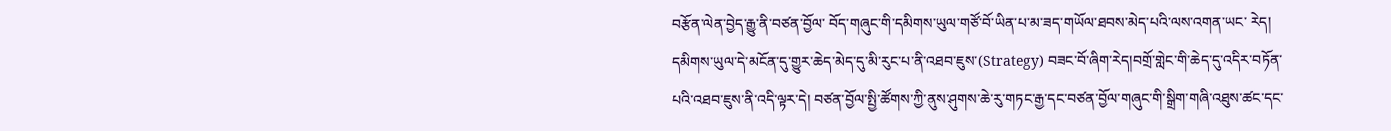བརྩོན་ལེན་བྱེད་རྒྱུ་ནི་བཙན་བྱོལ་ བོད་གཞུང་གི་དམིགས་ཡུལ་གཙོ་བོ་ཡིན་པ་མ་ཟད་གཡོལ་ཐབས་མེད་པའི་ལས་འགན་ཡང་ རེད། དམིགས་ཡུལ་དེ་མངོན་དུ་གྱུར་ཆེད་མེད་དུ་མི་རུང་པ་ནི་འཐབ་ཇུས་(Strategy) བཟང་བོ་ཞིག་རེད།བགྲོ་གླེང་གི་ཆེད་དུ་འདིར་བཏོན་པའི་འཐབ་ཇུས་ནི་འདི་ལྟར་དེ། བཙན་བྱོལ་སྤྱི་ཚོགས་ཀྱི་ནུས་ཤུགས་ཆེ་རུ་གཏང་རྒྱ་དང་བཙན་བྱོལ་གཞུང་གི་སྒྲིག་གཞི་འཐུས་ཚང་དང་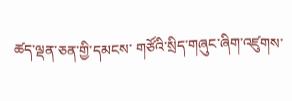ཚད་ལྡན་ཅན་གྱི་དམངས་ གཙོའི་སྲིད་གཞུང་ཞིག་འཛུགས་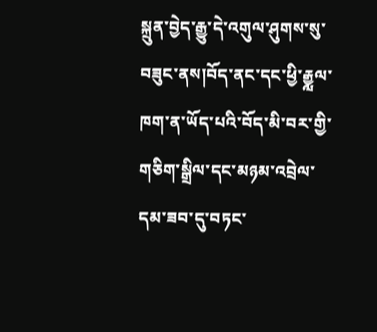སྐྲུན་བྱེད་རྒྱུ་དེ་འགུལ་ཤུགས་སུ་ བཟུང་ནས།བོད་ནང་དང་ཕྱི་རྒྱླལ་ཁག་ན་ཡོད་པའི་བོད་མི་བར་གྱི་ གཅིག་སྒྲིལ་དང་མཉམ་འབྲེལ་དམ་ཟབ་དུ་བཏང་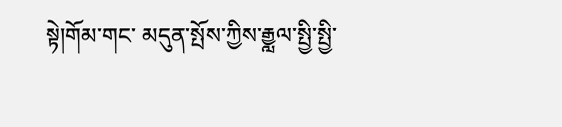སྟེ།གོམ་གང་ མདུན་སྤོས་ཀྱིས་རྒྱླལ་སྤྱི་སྤྱི་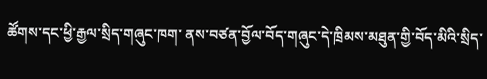ཚོགས་དང་ཕྱི་རྒྱལ་སྲིད་གཞུང་ཁག་ ནས་བཙན་བྱོལ་བོད་གཞུང་དེ་ཁྲིམས་མཐུན་གྱི་བོད་མིའི་སྲིད་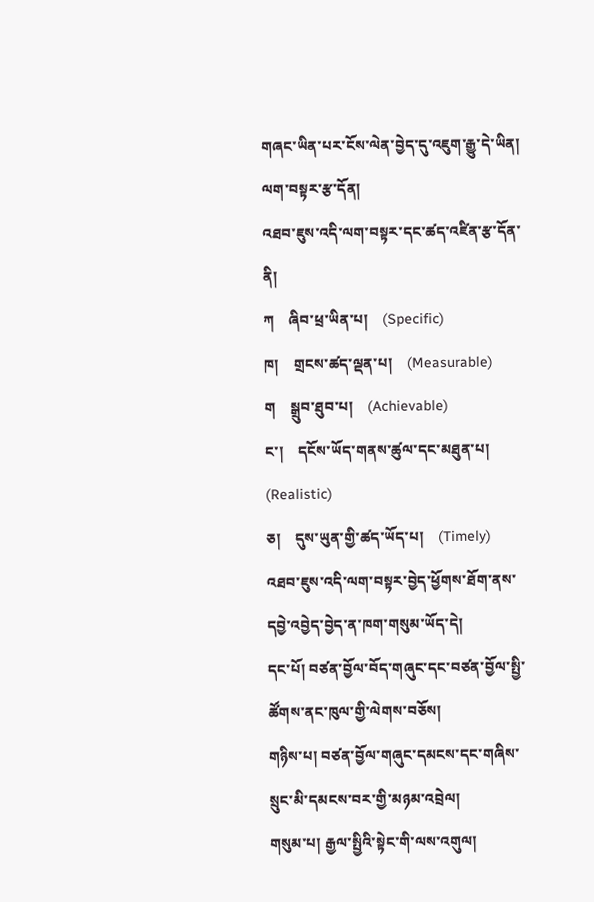གཞང་ཡིན་པར་ངོས་ལེན་བྱེད་དུ་འཇུག་རྒྱུ་དེ་ཡིན།
ལག་བསྟར་རྩ་དོན།
འཐབ་ཇུས་འདི་ལག་བསྟར་དང་ཚད་འཛིན་རྩ་དོན་ནི།
ཀ    ཞིབ་ཕྲ་ཡིན་པ།    (Specific)
ཁ།    གྲངས་ཚད་ལྡན་པ།    (Measurable)
ག    སྒྲུབ་ཐུབ་པ།    (Achievable)
ང་།    དངོས་ཡོད་གནས་ཚུལ་དང་མཐུན་པ། (Realistic)
ཅ།    དུས་ཡུན་གྱི་ཚད་ཡོད་པ།    (Timely)
འཐབ་ཇུས་འདི་ལག་བསྟར་བྱེད་ཕྱོགས་ཐོག་ནས་དབྱེ་འབྱེད་བྱེད་ན་ཁག་གསུམ་ཡོད་དེ།
དང་པོ། བཙན་བྱོལ་བོད་གཞུང་དང་བཙན་བྱོལ་སྤྱི་ཚོགས་ནང་ཁུལ་གྱི་ལེགས་བཅོས།
གཉིས་པ། བཙན་བྱོལ་གཞུང་དམངས་དང་གཞིས་སྲུང་མི་དམངས་བར་གྱི་མཉམ་འབྲེལ།
གསུམ་པ། རྒྱལ་སྤྱིའི་སྟེང་གི་ལས་འགུལ།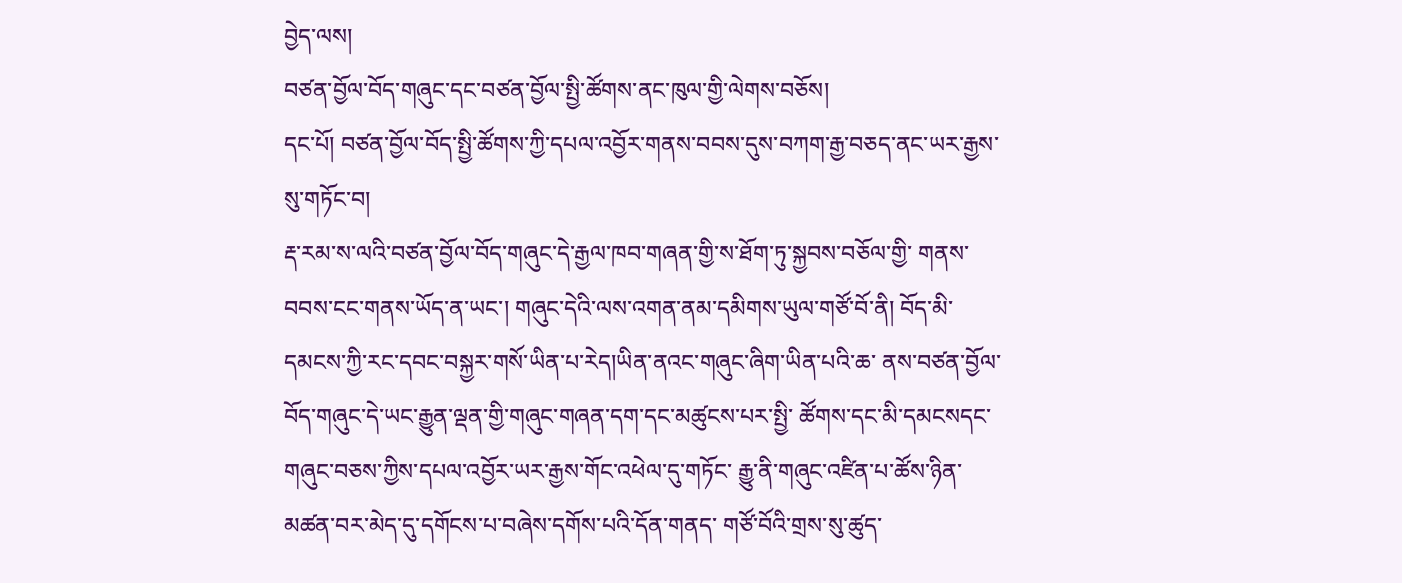བྱེད་ལས།
བཙན་བྱོལ་བོད་གཞུང་དང་བཙན་བྱོལ་སྤྱི་ཚོགས་ནང་ཁུལ་གྱི་ལེགས་བཅོས།
དང་པོ། བཙན་བྱོལ་བོད་སྤྱི་ཚོགས་ཀྱི་དཔལ་འབྱོར་གནས་བབས་དུས་བཀག་རྒྱ་བཅད་ནང་ཡར་རྒྱས་སུ་གཏོང་བ།
རྡ་རམ་ས་ལའི་བཙན་བྱོལ་བོད་གཞུང་དེ་རྒྱལ་ཁབ་གཞན་གྱི་ས་ཐོག་ཏུ་སྐྱབས་བཅོལ་གྱི་ གནས་བབས་ངང་གནས་ཡོད་ན་ཡང་། གཞུང་དེའི་ལས་འགན་ནམ་དམིགས་ཡུལ་གཙོ་བོ་ནི། བོད་མི་དམངས་ཀྱི་རང་དབང་བསྐྱར་གསོ་ཡིན་པ་རེད།ཡིན་ནའང་གཞུང་ཞིག་ཡིན་པའི་ཆ་ ནས་བཙན་བྱོལ་བོད་གཞུང་དེ་ཡང་རྒྱུན་ལྡན་གྱི་གཞུང་གཞན་དག་དང་མཚུངས་པར་སྤྱི་ ཚོགས་དང་མི་དམངསདང་གཞུང་བཅས་ཀྱིས་དཔལ་འབྱོར་ཡར་རྒྱས་གོང་འཕེལ་དུ་གཏོང་ རྒྱུ་ནི་གཞུང་འཛིན་པ་ཚོས་ཉིན་མཚན་བར་མེད་དུ་དགོངས་པ་བཞེས་དགོས་པའི་དོན་གནད་ གཙོ་བོའི་གྲས་སུ་ཚུད་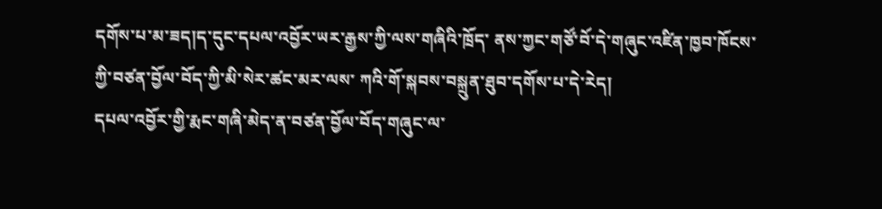དགོས་པ་མ་ཟད།ད་དུང་དཔལ་འབྱོར་ཡར་རྒྱས་ཀྱི་ལས་གཞིའི་ཁྲོད་ ནས་ཀྱང་གཙོ་བོ་དེ་གཞུང་འཛིན་ཁྱབ་ཁོངས་ཀྱི་བཙན་བྱོལ་བོད་ཀྱི་མི་སེར་ཚང་མར་ལས་ ཀའི་གོ་སྐབས་བསྐྲུན་ཐུབ་དགོས་པ་དེ་རེད།
དཔལ་འབྱོར་གྱི་རྨང་གཞི་མེད་ན་བཙན་བྱོལ་བོད་གཞུང་ལ་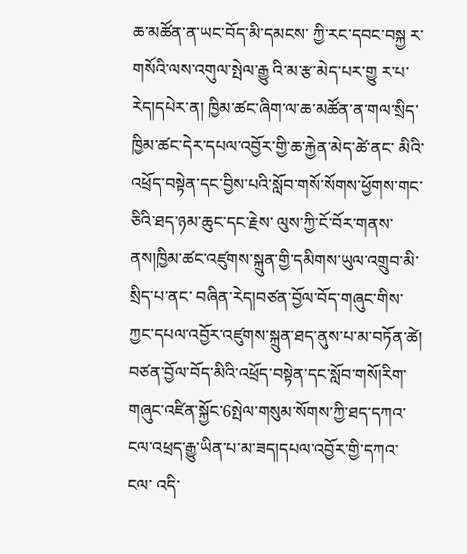ཆ་མཚོན་ན་ཡང་བོད་མི་དམངས་ ཀྱི་རང་དབང་བསྐྱ ར་གསོའི་ལས་འགུལ་སྤེལ་རྒྱུ འི་མ་རྩ་མེད་པར་གྱུ ར་པ་རེད།དཔེར་ན། ཁྱིམ་ཚང་ཞིག་ལ་ཆ་མཚོན་ན་གལ་སྲིད་ཁྱིམ་ཚང་དེར་དཔལ་འབྱོར་གྱི་ཆ་རྐྱེན་མེད་ཚེ་ནང་ མིའི་འཕྲོད་བསྟེན་དང་བྱིས་པའི་སློབ་གསོ་སོགས་ཕྱོགས་གང་ཅིའི་ཐད་ཉམ་ཆུང་དང་རྗེས་ ལུས་ཀྱི་ངོ་བོར་གནས་ནས།ཁྱིམ་ཚང་འཛུགས་སྐྲུན་གྱི་དམིགས་ཡུལ་འགྲུབ་མི་སྲིད་པ་ནང་ བཞིན་རེད།བཙན་བྱོལ་བོད་གཞུང་གིས་ཀྱང་དཔལ་འབྱོར་འཛུགས་སྐྲུན་ཐད་ནུས་པ་མ་བཏོན་ཚེ།    བཙན་བྱོལ་བོད་མིའི་འཕྲོད་བསྟེན་དང་སློབ་གསོ།རིག་གཞུང་འཛིན་སྐྱོང་6སྤེལ་གསུམ་སོགས་ཀྱི་ཐད་དཀའ་ངལ་འཕྲད་རྒྱུ་ཡིན་པ་མ་ཟད།དཔལ་འབྱོར་གྱི་དཀའ་ངལ་ འདི་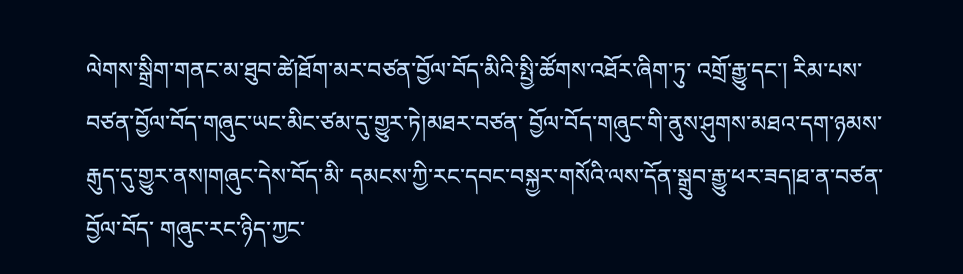ལེགས་སྒྲིག་གནང་མ་ཐུབ་ཚེ།ཐོག་མར་བཙན་བྱོལ་བོད་མིའི་སྤྱི་ཚོགས་འཐོར་ཞིག་ཏུ་ འགྲོ་རྒྱུ་དང་། རིམ་པས་བཙན་བྱོལ་བོད་གཞུང་ཡང་མིང་ཙམ་དུ་གྱུར་ཏེ།མཐར་བཙན་ བྱོལ་བོད་གཞུང་གི་ནུས་ཤུགས་མཐའ་དག་ཉམས་རྒུད་དུ་གྱུར་ནས།གཞུང་དེས་བོད་མི་ དམངས་ཀྱི་རང་དབང་བསྐྱར་གསོའི་ལས་དོན་སྒྲུབ་རྒྱུ་ཕར་ཟད།ཐ་ན་བཙན་བྱོལ་བོད་ གཞུང་རང་ཉིད་ཀྱང་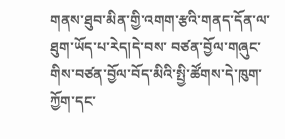གནས་ཐུབ་མིན་གྱི་འགག་རྩའི་གནད་དོན་ལ་ཐུག་ཡོད་པ་རེད།དེ་བས་ བཙན་བྱོལ་གཞུང་གིས་བཙན་བྱོལ་བོད་མིའི་སྤྱི་ཚོགས་དེ་ཁུག་ཀྱོག་དང་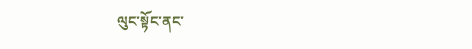ལུང་སྟོང་ནང་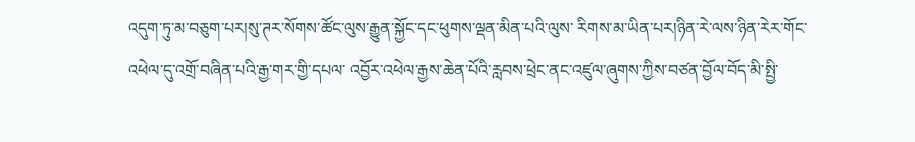འདུག་ཏུ་མ་བཅུག་པར།སུ་ཊར་སོགས་ཚོང་ལུས་རྒྱུན་སྐྱོང་དང་ཕུགས་ལྡན་མིན་པའི་ལུས་ རིགས་མ་ཡིན་པར།ཉིན་རེ་ལས་ཉིན་རེར་གོང་འཕེལ་དུ་འགྲོ་བཞིན་པའི་རྒྱ་གར་གྱི་དཔལ་ འབྱོར་འཕེལ་རྒྱས་ཆེན་པོའི་རླབས་ཕྲེང་ནང་འཛུལ་ཞུགས་ཀྱིས་བཙན་བྱོལ་བོད་མི་སྤྱི་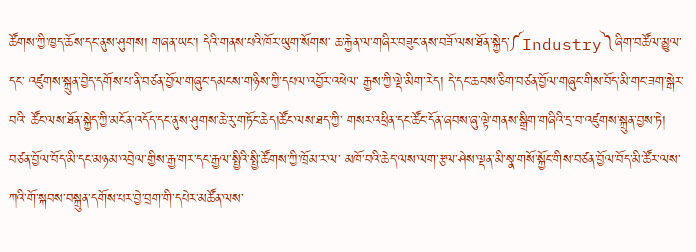ཚོགས་ཀྱི་ཁྱད་ཆོས་དང་ནུས་ཤུགས། གཞན་ཡང་། དེའི་གནས་པའི་ཁོར་ཡུག་སོགས་ ཆ་རྐྱེན་ལ་གཞིར་བཟུང་ནས་བཟོ་ལས་ཐོན་སྐྱེད་༼Industry༽ཞིག་བཚོལ་མྱུལ་དང་ འཛུགས་སྐྲུན་བྱེད་དགོས་པ་ནི་བཙན་བྱོལ་གཞུང་དམངས་གཉིས་ཀྱི་དཔལ་འབྱོར་འཕེལ་ རྒྱས་ཀྱི་ལྡེ་མིག་རེད། དེ་དང་ཆབས་ཅིག་བཙན་བྱོལ་གཞུང་གིས་བོད་མི་གང་ཟག་སྒེར་བའི་ ཚོང་ལས་ཐོན་སྐྱེད་ཀྱི་མངོན་འདོད་དང་ནུས་ཤུགས་ཆེ་རུ་གཏོང་ཆེད།ཚོང་ལས་ཐད་ཀྱི་ གསར་འཕྲིན་དང་ཚོང་དོན་ཞབས་ཞུ་ལྟེ་གནས་སྒྲིག་གཞིའི་དྲ་བ་འཛུགས་སྐྲུན་བྱས་ཏེ། བཙན་བྱོལ་བོད་མི་དང་མཉམ་འབྲེལ་གྱིས་རྒྱ་གར་དང་རྒྱལ་སྤྱིའི་སྤྱི་ཚོགས་ཀྱི་ཁྲོམ་ར་ལ་ མཁོ་བའི་ཆེད་ལས་ལག་རྩལ་ཤེས་ལྡན་མི་སྣ་གསོ་སྐྱོང་གིས་བཙན་བྱོལ་བོད་མི་ཚོར་ལས་ ཀའི་གོ་སྐབས་བསྐྲུན་དགོས་པར་བྱེ་བྲག་གི་དཔེར་མཚོན་ལས་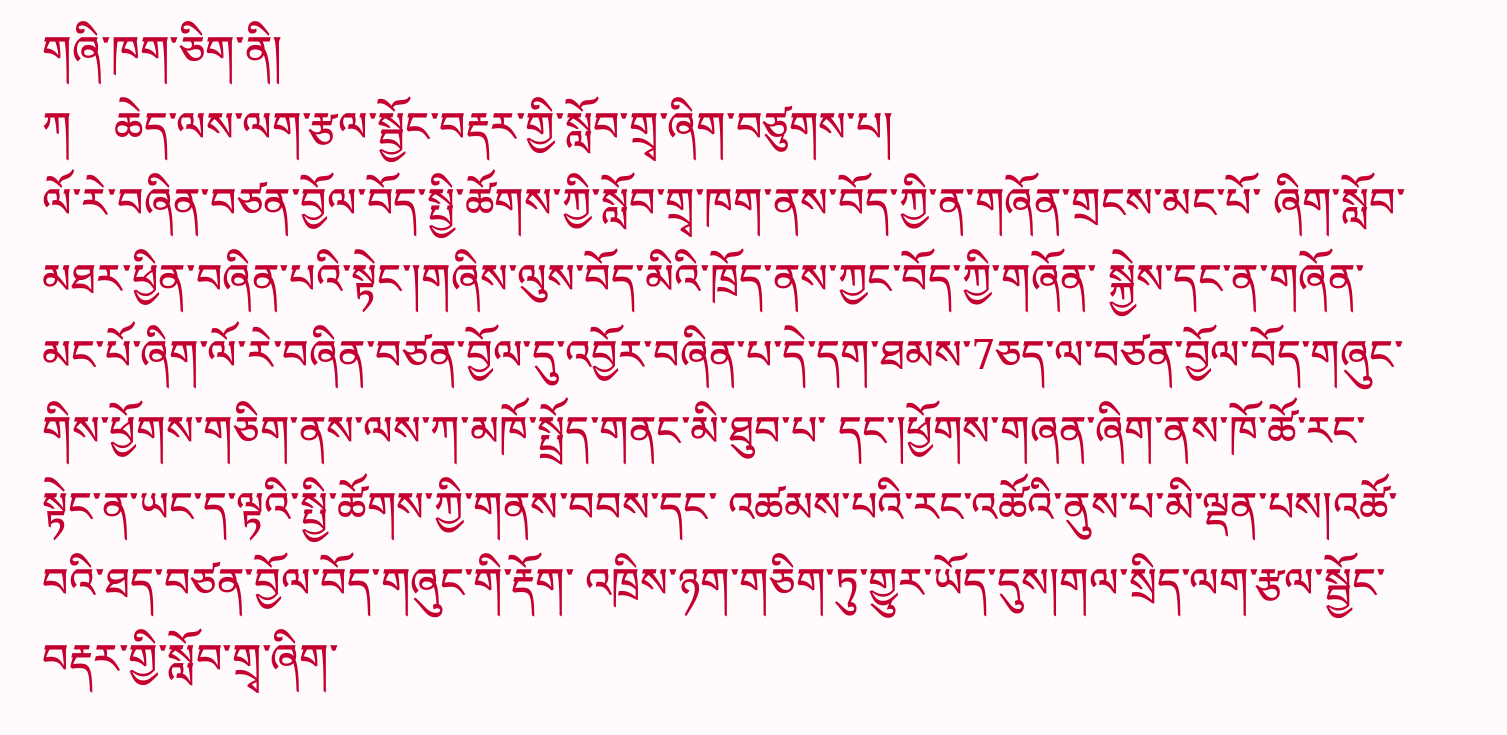གཞི་ཁག་ཅིག་ནི།
ཀ    ཆེད་ལས་ལག་རྩལ་སྦྱོང་བརྡར་གྱི་སློབ་གྲྭ་ཞིག་བཙུགས་པ།
ལོ་རེ་བཞིན་བཙན་བྱོལ་བོད་སྤྱི་ཚོགས་ཀྱི་སློབ་གྲྭ་ཁག་ནས་བོད་ཀྱི་ན་གཞོན་གྲངས་མང་པོ་ ཞིག་སློབ་མཐར་ཕྱིན་བཞིན་པའི་སྟེང་།གཞིས་ལུས་བོད་མིའི་ཁྲོད་ནས་ཀྱང་བོད་ཀྱི་གཞོན་ སྐྱེས་དང་ན་གཞོན་མང་པོ་ཞིག་ལོ་རེ་བཞིན་བཙན་བྱོལ་དུ་འབྱོར་བཞིན་པ་དེ་དག་ཐམས་7ཅད་ལ་བཙན་བྱོལ་བོད་གཞུང་གིས་ཕྱོགས་གཅིག་ནས་ལས་ཀ་མཁོ་སྤྲོད་གནང་མི་ཐུབ་པ་ དང་།ཕྱོགས་གཞན་ཞིག་ནས་ཁོ་ཚོ་རང་སྟེང་ན་ཡང་ད་ལྟའི་སྤྱི་ཚོགས་ཀྱི་གནས་བབས་དང་ འཚམས་པའི་རང་འཚོའི་ནུས་པ་མི་ལྡན་པས།འཚོ་བའི་ཐད་བཙན་བྱོལ་བོད་གཞུང་གི་རྡོག་ འཁྲིས་ཉག་གཅིག་ཏུ་གྱུར་ཡོད་དུས།གལ་སྲིད་ལག་རྩལ་སྦྱོང་བརྡར་གྱི་སློབ་གྲྭ་ཞིག་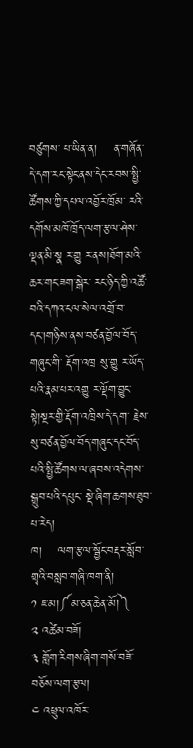བཙུགས་ པ་ཡིན་ན།    ན་གཞོན་དེ་དག་རང་སྟེང་ནས་དེང་རབས་སྤྱི་ཚོགས་ཀྱི་དཔལ་འབྱོར་ཁྲོམ་ རའི་དགོས་མཁོ་ཁྲོད་ལག་རྩལ་ཤེས་ལྡན་མི་སྣ ར་གྱུ ར་ནས།ཐོག་མའི་ཆར་གང་ཟག་སྒེར་ རང་ཉིད་ཀྱི་འཚོ་བའི་དཀའ་ངལ་སེལ་འགྲོ་བ་དང་།གཉིས་ནས་བཙན་བྱོལ་བོད་གཞུང་གི་ རྡོག་འཁྲ སུ་གྱུ ར་ཡོད་པའི་རྣམ་པར་འགྱུ ར་ལྡོག་བྱུང་སྟེ།སྔར་གྱི་རྡོག་འཁྲིས་དེ་དག་ རྗེས་སུ་བཙན་བྱོལ་བོད་གཞུང་དང་བོད་པའི་སྤྱི་ཚོགས་ལ་ཞབས་འདེགས་སྒྲུབ་པའི་དཔུང་ སྡེ་ཞིག་ཆགས་ཐུབ་པ་རེད།
ཁ།    ལག་རྩལ་སྦྱོང་བརྡར་སློབ་གྲྭའི་བསླབ་གཞི་ཁག་ནི།
༡ ཇ་མ།༼མ་ཅན་ཆེན་མོ།༽
༢ འཚེམ་བཟོ།
༣ གློག་རིགས་ཞིག་གསོ་བཟོ་བཅོས་ལག་རྩལ།
༤ འཕྲུལ་འཁོར་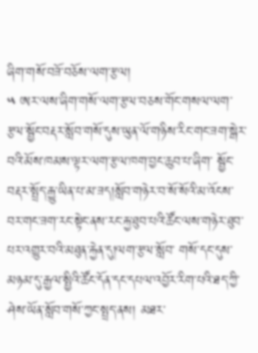ཞིག་གསོ་བཟོ་བཅོས་ལག་རྩལ།
༥ ཨར་ལས་ཞིག་གསོ་ལག་རྩལ་བཅས་གོང་གསལ་ལག་རྩལ་སྦྱོང་བརྡར་སློབ་གསོ་དུས་ཡུན་ལོ་གཉིས་རིང་གང་ཟག་སྒེར་བའི་མོས་ཁམས་ལྟར་ལག་རྩལ་ཁག་བྱང་ཆུབ་པ་ཞིག་ སྦྱོང་བརྡར་སྤྲོད་རྒྱུ་ཡིན་པ་མ་ཟད།སློབ་གཉེར་བ་སོ་སོའི་མ་འོངས་བར་གང་ཟག་རང་སྟེང་ནས་རང་རྐྱ་ཐུབ་པའི་ཚོང་ལས་གཉེར་ཐུབ་པར་འགྱུར་བའི་མཐུན་རྐྱེན་དུ།ལག་རྩལ་སློབ་ གསོ་དང་དུས་མཉམ་དུ་རྒྱལ་སྤྱིའི་ཚོང་དོན་དང་དཔལ་འབྱོར་རིག་པའི་ཐད་ཀྱི་ཤེས་ཡོན་སློབ་གསོ་ཀྱང་སྤྲད་ནས། མཐར་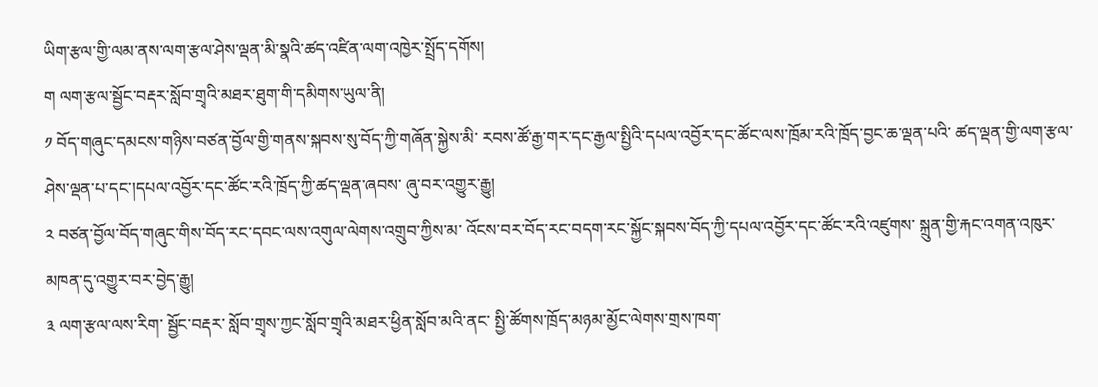ཡིག་རྩལ་གྱི་ལམ་ནས་ལག་རྩལ་ཤེས་ལྡན་མི་སྣའི་ཚད་འཛིན་ལག་འཁྱེར་སྤྲོད་དགོས།
ག ལག་རྩལ་སྦྱོང་བརྡར་སློབ་གྲྭའི་མཐར་ཐུག་གི་དམིགས་ཡུལ་ནི།
༡ བོད་གཞུང་དམངས་གཉིས་བཙན་བྱོལ་གྱི་གནས་སྐབས་སུ་བོད་ཀྱི་གཞོན་སྐྱེས་མི་ རབས་ཚོ་རྒྱ་གར་དང་རྒྱལ་སྤྱིའི་དཔལ་འབྱོར་དང་ཚོང་ལས་ཁྲོམ་རའི་ཁྲོད་བྱང་ཆ་ལྡན་པའི་ ཚད་ལྡན་གྱི་ལག་རྩལ་ཤེས་ལྡན་པ་དང་།དཔལ་འབྱོར་དང་ཚོང་རའི་ཁྲོད་ཀྱི་ཚད་ལྡན་ཞབས་ ཞུ་བར་འགྱུར་རྒྱུ།
༢ བཙན་བྱོལ་བོད་གཞུང་གིས་བོད་རང་དབང་ལས་འགུལ་ལེགས་འགྲུབ་ཀྱིས་མ་ འོངས་བར་བོད་རང་བདག་རང་སྐྱོང་སྐབས་བོད་ཀྱི་དཔལ་འབྱོར་དང་ཚོང་རའི་འཛུགས་ སྐྲུན་གྱི་རྐང་འགན་འཁུར་མཁན་དུ་འགྱུར་བར་བྱེད་རྒྱུ།
༣ ལག་རྩལ་ལས་རིག་ སྦྱོང་བརྡར་ སློབ་གྲྭས་ཀྱང་སློབ་གྲྭའི་མཐར་ཕྱིན་སློབ་མའི་ནང་ སྤྱི་ཚོགས་ཁྲོད་མཉམ་མྱོང་ལེགས་གྲས་ཁག་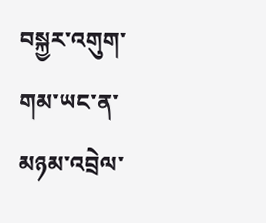བསྐྱར་འགུག་གམ་ཡང་ན་མཉམ་འབྲེལ་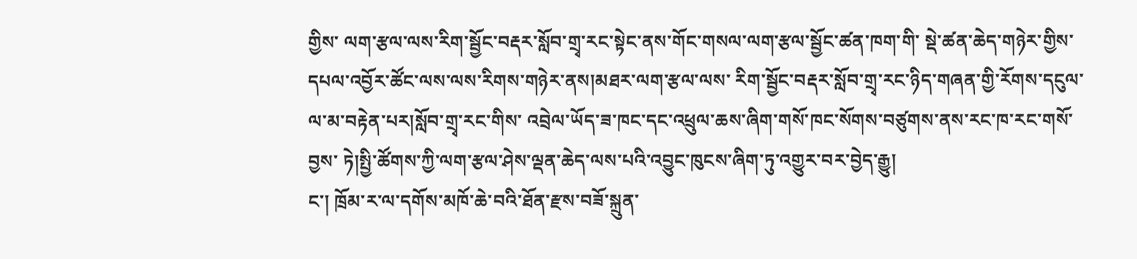གྱིས་ ལག་རྩལ་ལས་རིག་སྦྱོང་བརྡར་སློབ་གྲྭ་རང་སྟེང་ནས་གོང་གསལ་ལག་རྩལ་སྦྱོང་ཚན་ཁག་གི་ སྡེ་ཚན་ཆེད་གཉེར་གྱིས་དཔལ་འབྱོར་ཚོང་ལས་ལས་རིགས་གཉེར་ནས།མཐར་ལག་རྩལ་ལས་ རིག་སྦྱོང་བརྡར་སློབ་གྲྭ་རང་ཉིད་གཞན་གྱི་རོགས་དངུལ་ལ་མ་བརྟེན་པར།སློབ་གྲྭ་རང་གིས་ འབྲེལ་ཡོད་ཟ་ཁང་དང་འཕྲུལ་ཆས་ཞིག་གསོ་ཁང་སོགས་བཙུགས་ནས་རང་ཁ་རང་གསོ་བྱས་ ཏེ།སྤྱི་ཚོགས་ཀྱི་ལག་རྩལ་ཤེས་ལྡན་ཆེད་ལས་པའི་འབྱུང་ཁུངས་ཞིག་ཏུ་འགྱུར་བར་བྱེད་རྒྱུ།
ང་། ཁྲོམ་ར་ལ་དགོས་མཁོ་ཆེ་བའི་ཐོན་རྫས་བཟོ་སྐྲུན་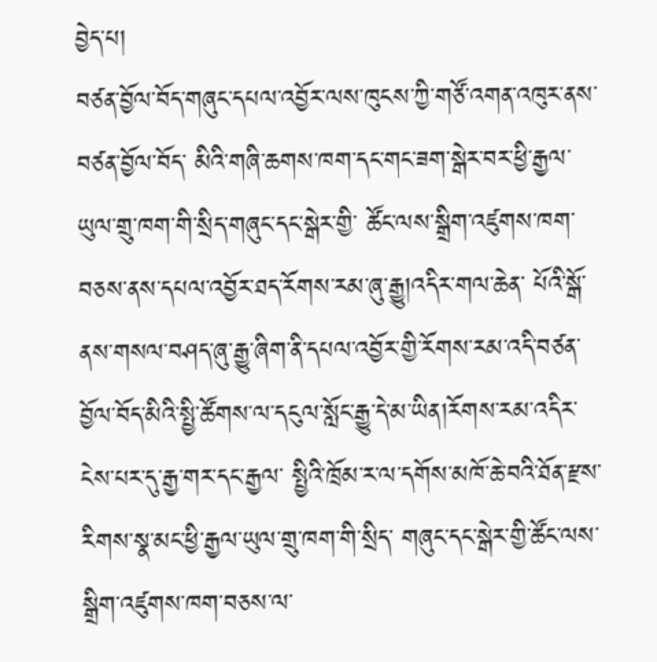བྱེད་པ།
བཙན་བྱོལ་བོད་གཞུང་དཔལ་འབྱོར་ལས་ཁུངས་ཀྱི་གཙོ་འགན་འཁུར་ནས་བཙན་བྱོལ་བོད་ མིའི་གཞི་ཆགས་ཁག་དང་གང་ཟག་སྒེར་བར་ཕྱི་རྒྱལ་ཡུལ་གྲུ་ཁག་གི་སྲིད་གཞུང་དང་སྒེར་གྱི་ ཚོང་ལས་སྒྲིག་འཛུགས་ཁག་བཅས་ནས་དཔལ་འབྱོར་ཐད་རོགས་རམ་ཞུ་རྒྱུ།འདིར་གལ་ཆེན་ པོའི་སྒོ་ནས་གསལ་བཤད་ཞུ་རྒྱུ་ཞིག་ནི་དཔལ་འབྱོར་གྱི་རོགས་རམ་འདི་བཙན་བྱོལ་བོད་མིའི་སྤྱི་ཚོགས་ལ་དངུལ་སློང་རྒྱུ་དེ་མ་ཡིན།རོགས་རམ་འདིར་ངེས་པར་དུ་རྒྱ་གར་དང་རྒྱལ་ སྤྱིའི་ཁྲོམ་ར་ལ་དགོས་མཁོ་ཆེ་བའི་ཐོན་རྫས་རིགས་སྣ་མང་ཕྱི་རྒྱལ་ཡུལ་གྲུ་ཁག་གི་སྲིད་ གཞུང་དང་སྒེར་གྱི་ཚོང་ལས་སྒྲིག་འཛུགས་ཁག་བཅས་ལ་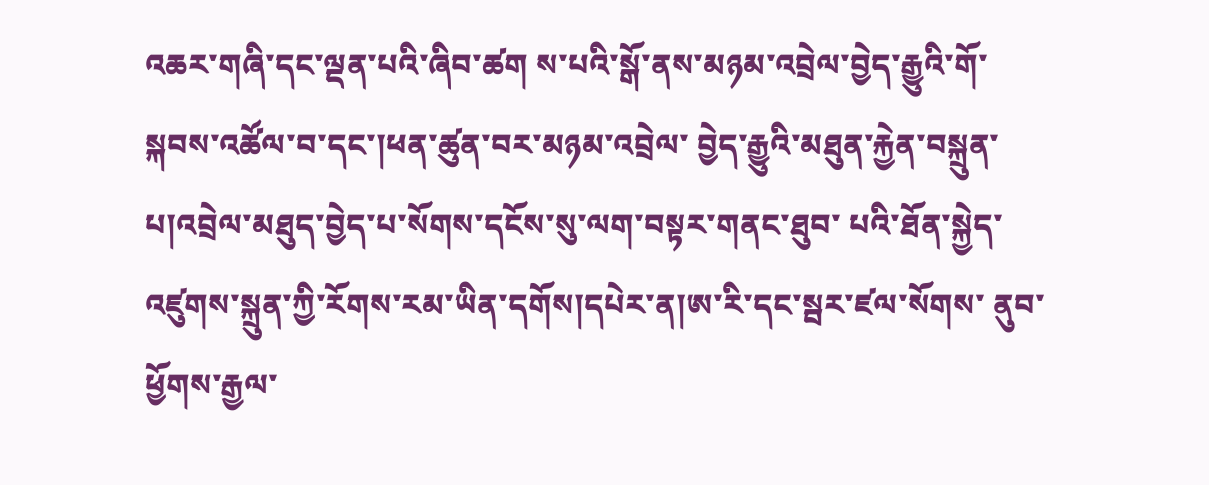འཆར་གཞི་དང་ལྡན་པའི་ཞིབ་ཚག ས་པའི་སྒོ་ནས་མཉམ་འབྲེལ་བྱེད་རྒྱུའི་གོ་སྐབས་འཚོལ་བ་དང་།ཕན་ཚུན་བར་མཉམ་འབྲེལ་ བྱེད་རྒྱུའི་མཐུན་རྐྱེན་བསྐྲུན་པ།འབྲེལ་མཐུད་བྱེད་པ་སོགས་དངོས་སུ་ལག་བསྟར་གནང་ཐུབ་ པའི་ཐོན་སྐྱེད་འཛུགས་སྐྲུན་ཀྱི་རོགས་རམ་ཡིན་དགོས།དཔེར་ན།ཨ་རི་དང་སྦར་ཛལ་སོགས་ ནུབ་ཕྱོགས་རྒྱལ་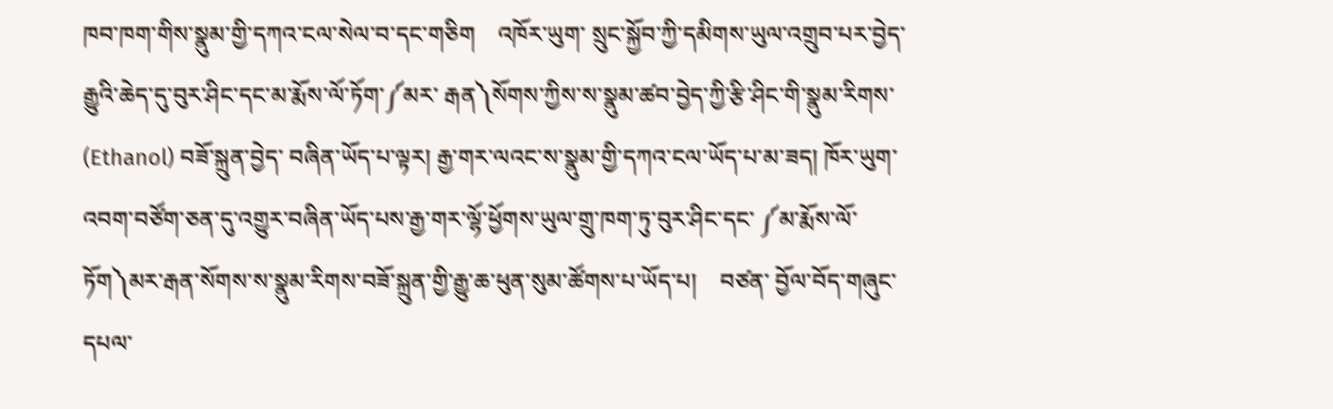ཁབ་ཁག་གིས་སྣུམ་གྱི་དཀའ་ངལ་སེལ་བ་དང་གཅིག    འཁོར་ཡུག་ སྲུང་སྐྱོབ་ཀྱི་དམིགས་ཡུལ་འགྲུབ་པར་བྱེད་རྒྱུའི་ཆེད་དུ་བུར་ཤིང་དང་མ་རྨོས་ལོ་ཏོག་༼མར་ རྒན༽སོགས་ཀྱིས་ས་སྣུམ་ཚབ་བྱེད་ཀྱི་རྩི་ཤིང་གི་སྣུམ་རིགས་ (Ethanol) བཟོ་སྐྲུན་བྱེད་ བཞིན་ཡོད་པ་ལྟར། རྒྱ་གར་ལའང་ས་སྣུམ་གྱི་དཀའ་ངལ་ཡོད་པ་མ་ཟད། ཁོར་ཡུག་ འབག་བཙོག་ཅན་དུ་འགྱུར་བཞིན་ཡོད་པས་རྒྱ་གར་ལྷོ་ཕྱོགས་ཡུལ་གྲུ་ཁག་ཏུ་བུར་ཤིང་དང་ ༼མ་རྨོས་ལོ་ཏོག༽མར་རྒན་སོགས་ས་སྣུམ་རིགས་བཟོ་སྐྲུན་གྱི་རྒྱུ་ཆ་ཕུན་སུམ་ཚོགས་པ་ཡོད་པ།    བཙན་ བྱོལ་བོད་གཞུང་དཔལ་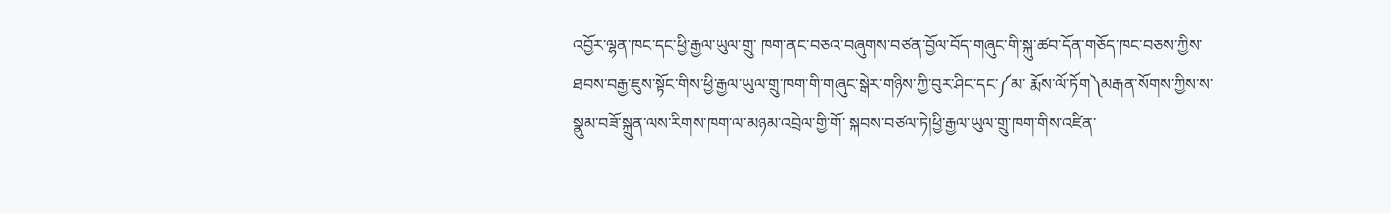འབྱོར་ལྷན་ཁང་དང་ཕྱི་རྒྱལ་ཡུལ་གྲུ་ ཁག་ནང་བཅའ་བཞུགས་བཙན་བྱོལ་བོད་གཞུང་གི་སྐུ་ཚབ་དོན་གཅོད་ཁང་བཅས་ཀྱིས་ ཐབས་བརྒྱ་ཇུས་སྟོང་གིས་ཕྱི་རྒྱལ་ཡུལ་གྲུ་ཁག་གི་གཞུང་སྒེར་གཉིས་ཀྱི་བུར་ཤིང་དང་༼མ་ རྨོས་ལོ་ཏོག༽མརྒན་སོགས་ཀྱིས་ས་སྣུམ་བཟོ་སྐྲུན་ལས་རིགས་ཁག་ལ་མཉམ་འབྲེལ་གྱི་གོ་ སྐབས་བཙལ་ཏེ།ཕྱི་རྒྱལ་ཡུལ་གྲུ་ཁག་གིས་འཛིན་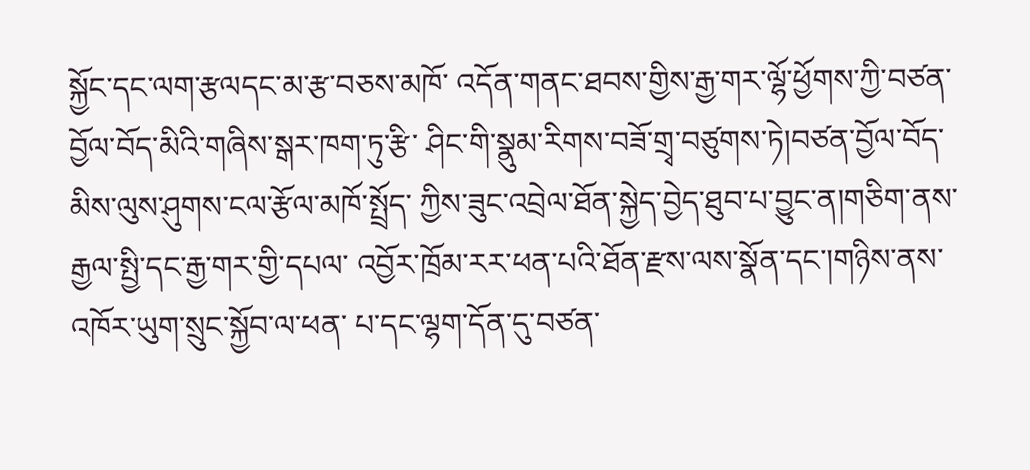སྐྱོང་དང་ལག་རྩལདང་མ་རྩ་བཅས་མཁོ་ འདོན་གནང་ཐབས་གྱིས་རྒྱ་གར་ལྷོ་ཕྱོགས་ཀྱི་བཙན་བྱོལ་བོད་མིའི་གཞིས་སྒར་ཁག་ཏུ་རྩི་ ཤིང་གི་སྣུམ་རིགས་བཟོ་གྲྭ་བཙུགས་ཏེ།བཙན་བྱོལ་བོད་མིས་ལུས་ཤུགས་ངལ་རྩོལ་མཁོ་སྤྲོད་ ཀྱིས་ཟུང་འབྲེལ་ཐོན་སྐྱེད་བྱེད་ཐུབ་པ་བྱུང་ན།གཅིག་ནས་རྒྱལ་སྤྱི་དང་རྒྱ་གར་གྱི་དཔལ་ འབྱོར་ཁྲོམ་རར་ཕན་པའི་ཐོན་རྫས་ལས་སྣོན་དང་།གཉིས་ནས་འཁོར་ཡུག་སྲུང་སྐྱོབ་ལ་ཕན་ པ་དང་ལྷག་དོན་དུ་བཙན་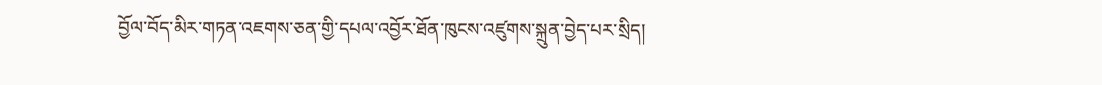བྱོལ་བོད་མིར་གཏན་འཇགས་ཅན་གྱི་དཔལ་འབྱོར་ཐོན་ཁུངས་འཛུགས་སྐྲུན་བྱེད་པར་སྲིད།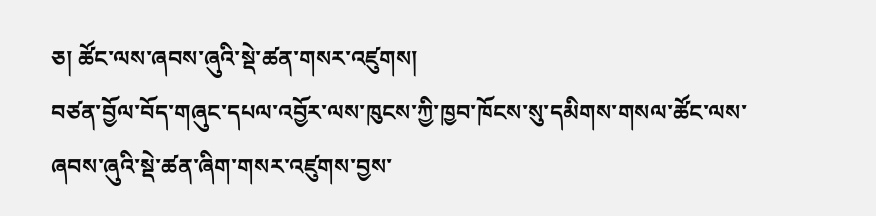ཅ། ཚོང་ལས་ཞབས་ཞུའི་སྡེ་ཚན་གསར་འཛུགས།
བཙན་བྱོལ་བོད་གཞུང་དཔལ་འབྱོར་ལས་ཁུངས་ཀྱི་ཁྱབ་ཁོངས་སུ་དམིགས་གསལ་ཚོང་ལས་ ཞབས་ཞུའི་སྡེ་ཚན་ཞིག་གསར་འཛུགས་བྱས་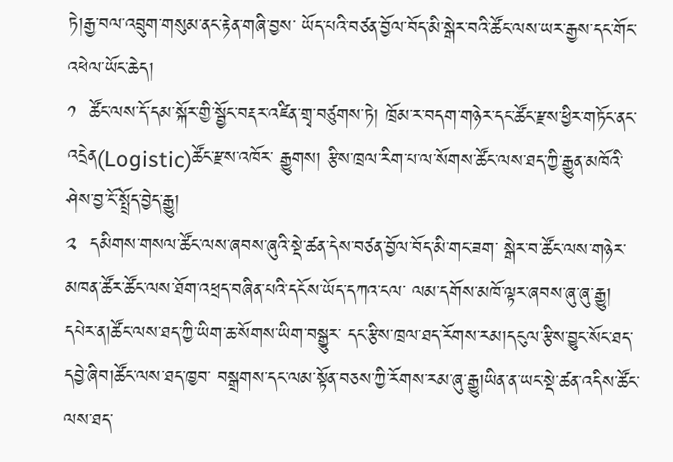ཏེ།རྒྱ་བལ་འབྲུག་གསུམ་ནང་རྟེན་གཞི་བྱས་ ཡོད་པའི་བཙན་བྱོལ་བོད་མི་སྒེར་བའི་ཚོང་ལས་ཡར་རྒྱས་དང་གོང་འཕེལ་ཡོང་ཆེད།
༡  ཚོང་ལས་དོ་དམ་སྐོར་གྱི་སྦྱོང་བརྡར་འཛིན་གྲྭ་བཙུགས་ཏེ། ཁྲོམ་ར་བདག་གཉེར་དང་ཚོང་རྫས་ཕྱིར་གཏོང་ནང་འདྲེན(Logistic)ཚོང་རྫས་འཁོར་ རྒྱུགས། རྩིས་ཁྲལ་རིག་པ་ལ་སོགས་ཚོང་ལས་ཐད་ཀྱི་རྒྱུན་མཁོའི་ཤེས་བྱ་ངོ་སྤྲོད་བྱེད་རྒྱུ།
༢  དམིགས་གསལ་ཚོང་ལས་ཞབས་ཞུའི་སྡེ་ཚན་དེས་བཙན་བྱོལ་བོད་མི་གང་ཟག་ སྒེར་བ་ཚོང་ལས་གཉེར་མཁན་ཚོར་ཚོང་ལས་ཐོག་འཕྲད་བཞིན་པའི་དངོས་ཡོད་དཀའ་ངལ་ ལམ་དགོས་མཁོ་ལྟར་ཞབས་ཞུ་ཞུ་རྒྱུ། དཔེར་ན།ཚོང་ལས་ཐད་ཀྱི་ཡིག་ཆ་སོགས་ཡིག་བསྒྱུར་ དང་རྩིས་ཁྲལ་ཐད་རོགས་རམ།དངུལ་རྩིས་བྱུང་སོང་ཐད་དབྱེ་ཞིབ།ཚོང་ལས་ཐད་ཁྱབ་ བསྒྲགས་དང་ལམ་སྟོན་བཅས་ཀྱི་རོགས་རམ་ཞུ་རྒྱུ།ཡིན་ན་ཡང་སྡེ་ཚན་འདིས་ཚོང་ལས་ཐད་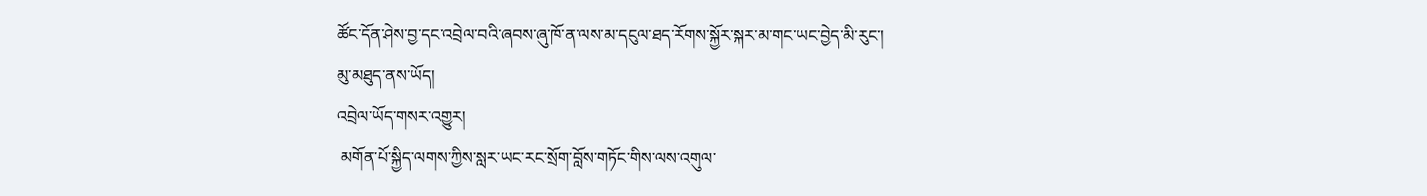ཚོང་དོན་ཤེས་བྱ་དང་འབྲེལ་བའི་ཞབས་ཞུ་ཁོ་ན་ལས་མ་དངུལ་ཐད་རོགས་སྐྱོར་སྐར་མ་གང་ཡང་བྱེད་མི་རུང་།
མུ་མཐུད་ནས་ཡོད།
འབྲེལ་ཡོད་གསར་འགྱུར།
 མགོན་པོ་སྐྱིད་ལགས་ཀྱིས་སླར་ཡང་རང་སྲོག་བློས་གཏོང་གིས་ལས་འགུལ་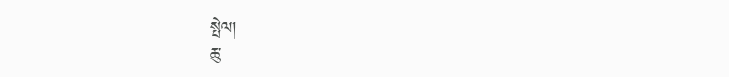སྤེལ།
ཆུ་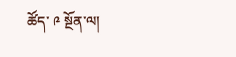ཚོད་ ༩ སྔོན་ལ།